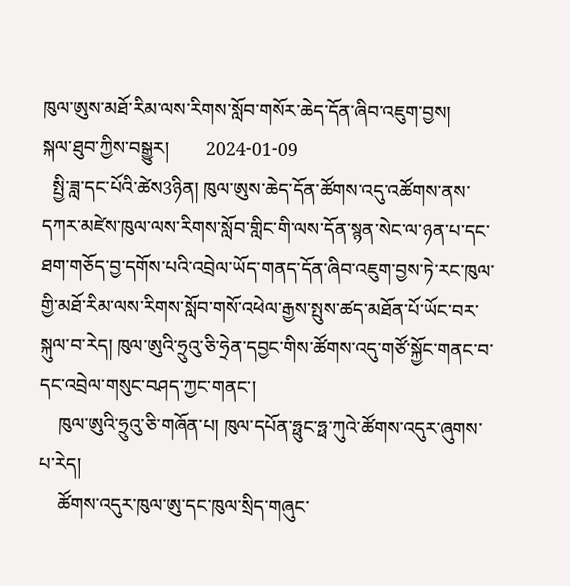ཁུལ་ཨུས་མཐོ་རིམ་ལས་རིགས་སློབ་གསོར་ཆེད་དོན་ཞིབ་འཇུག་བྱས།
སྐལ་ཐུབ་ཀྱིས་བསྒྱུར།        2024-01-09
  སྤྱི་ཟླ་དང་པོའི་ཚེས3ཉིན། ཁུལ་ཨུས་ཆེད་དོན་ཚོགས་འདུ་འཚོགས་ནས་དཀར་མཛེས་ཁུལ་ལས་རིགས་སློབ་གླིང་གི་ལས་དོན་སྙན་སེང་ལ་ཉན་པ་དང་ཐག་གཅོད་བྱ་དགོས་པའི་འབྲེལ་ཡོད་གནད་དོན་ཞིབ་འཇུག་བྱས་ཏེ་རང་ཁུལ་གྱི་མཐོ་རིམ་ལས་རིགས་སློབ་གསོ་འཕེལ་རྒྱས་སྤུས་ཚད་མཐོན་པོ་ཡོང་བར་སྐུལ་བ་རེད། ཁུལ་ཨུའི་ཧྲུའུ་ཅི་ཧྲེན་དབྱང་གིས་ཚོགས་འདུ་གཙོ་སྐྱོང་གནང་བ་དང་འབྲེལ་གསུང་བཤད་ཀྱང་གནང་།
    ཁུལ་ཨུའི་ཧྲུའུ་ཅི་གཞོན་པ། ཁུལ་དཔོན་ཧྥུང་ཧྥ་ཀུའེ་ཚོགས་འདུར་ཞུགས་པ་རེད།
    ཚོགས་འདུར་ཁུལ་ཨུ་དང་ཁུལ་སྲིད་གཞུང་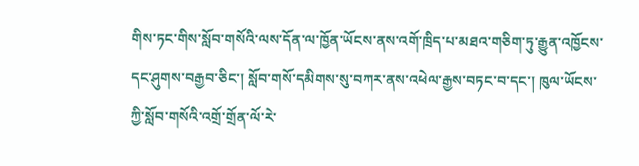གིས་ཏང་གིས་སློབ་གསོའི་ལས་དོན་ལ་ཁྱོན་ཡོངས་ནས་འགོ་ཁྲིད་པ་མཐའ་གཅིག་ཏུ་རྒྱུན་འཁྱོངས་དང་ཤུགས་བརྒྱབ་ཅིང་། སློབ་གསོ་དམིགས་སུ་བཀར་ནས་འཕེལ་རྒྱས་བཏང་བ་དང་། ཁུལ་ཡོངས་ཀྱི་སློབ་གསོའི་འགྲོ་གྲོན་ལོ་རེ་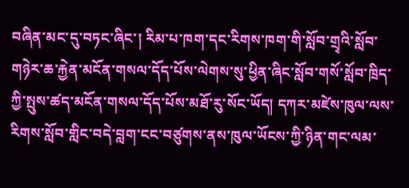བཞིན་མང་དུ་བཏང་ཞིང་། རིམ་པ་ཁག་དང་རིགས་ཁག་གི་སློབ་གྲྭའི་སློབ་གཉེར་ཆ་རྐྱེན་མངོན་གསལ་དོད་པོས་ལེགས་སུ་ཕྱིན་ཞིང་སློབ་གསོ་སློབ་ཁྲིད་ཀྱི་སྤུས་ཚད་མངོན་གསལ་དོད་པོས་མཐོ་རུ་སོང་ཡོད། དཀར་མཛེས་ཁུལ་ལས་རིགས་སློབ་གླིང་བདེ་བླག་ངང་བཙུགས་ནས་ཁུལ་ཡོངས་ཀྱི་ཉིན་གང་ལམ་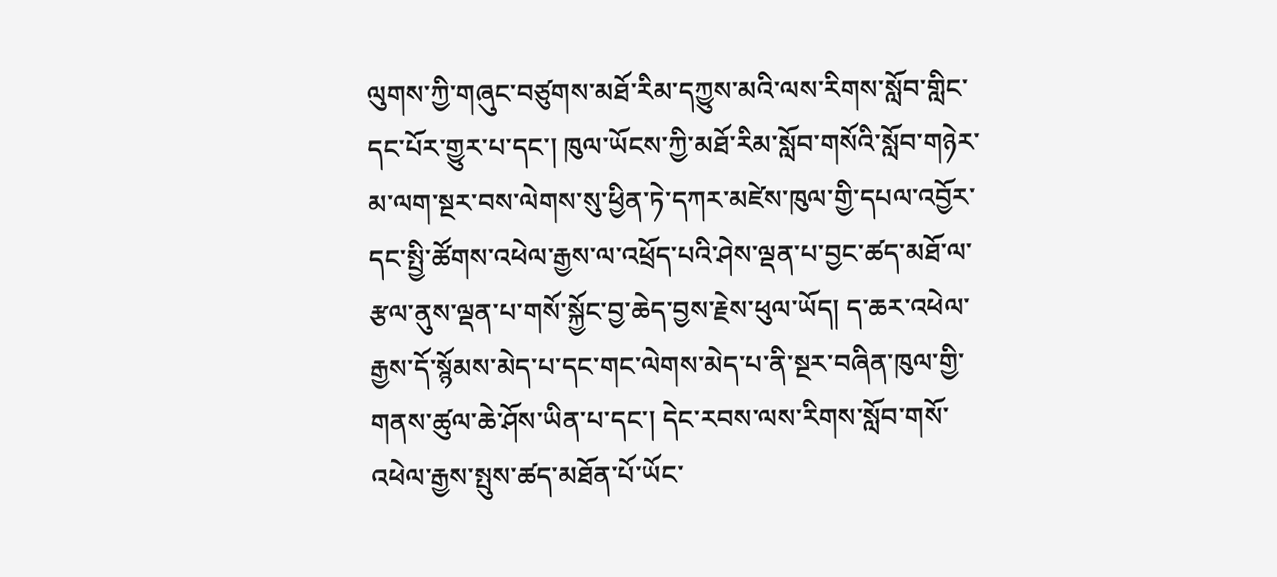ལུགས་ཀྱི་གཞུང་བཙུགས་མཐོ་རིམ་དཀྱུས་མའི་ལས་རིགས་སློབ་གླིང་དང་པོར་གྱུར་པ་དང་། ཁུལ་ཡོངས་ཀྱི་མཐོ་རིམ་སློབ་གསོའི་སློབ་གཉེར་མ་ལག་སྔར་བས་ལེགས་སུ་ཕྱིན་ཏེ་དཀར་མཛེས་ཁུལ་གྱི་དཔལ་འབྱོར་དང་སྤྱི་ཚོགས་འཕེལ་རྒྱས་ལ་འཕྲོད་པའི་ཤེས་ལྡན་པ་བྱང་ཚད་མཐོ་ལ་རྩལ་ནུས་ལྡན་པ་གསོ་སྐྱོང་བྱ་ཆེད་བྱས་རྗེས་ཕུལ་ཡོད། ད་ཆར་འཕེལ་རྒྱས་དོ་སྙོམས་མེད་པ་དང་གང་ལེགས་མེད་པ་ནི་སྔར་བཞིན་ཁུལ་གྱི་གནས་ཚུལ་ཆེ་ཤོས་ཡིན་པ་དང་། དེང་རབས་ལས་རིགས་སློབ་གསོ་འཕེལ་རྒྱས་སྤུས་ཚད་མཐོན་པོ་ཡོང་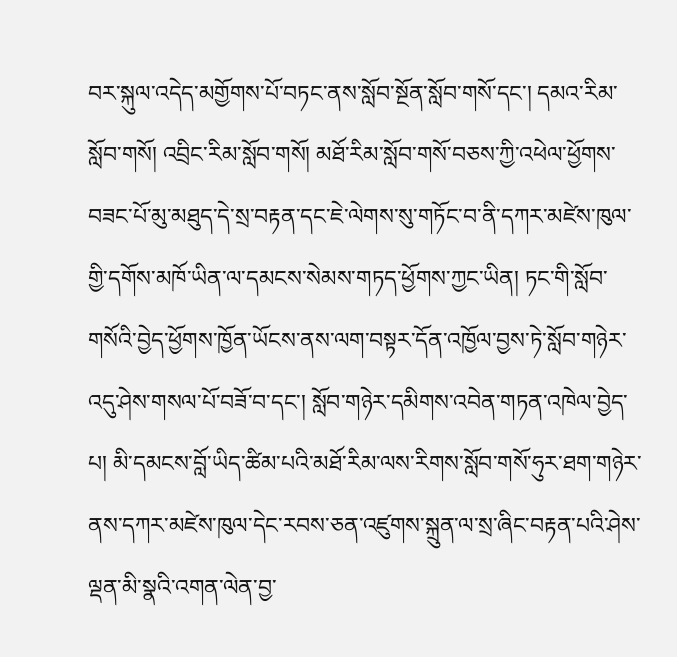བར་སྐུལ་འདེད་མགྱོགས་པོ་བཏང་ནས་སློབ་སྔོན་སློབ་གསོ་དང་། དམའ་རིམ་སློབ་གསོ། འབྲིང་རིམ་སློབ་གསོ། མཐོ་རིམ་སློབ་གསོ་བཅས་ཀྱི་འཕེལ་ཕྱོགས་བཟང་པོ་མུ་མཐུད་དེ་སྲ་བརྟན་དང་ཇེ་ལེགས་སུ་གཏོང་བ་ནི་དཀར་མཛེས་ཁུལ་གྱི་དགོས་མཁོ་ཡིན་ལ་དམངས་སེམས་གཏད་ཕྱོགས་ཀྱང་ཡིན། ཏང་གི་སློབ་གསོའི་བྱེད་ཕྱོགས་ཁྱོན་ཡོངས་ནས་ལག་བསྟར་དོན་འཁྱོལ་བྱས་ཏེ་སློབ་གཉེར་འདུ་ཤེས་གསལ་པོ་བཟོ་བ་དང་། སློབ་གཉེར་དམིགས་འབེན་གཏན་འཁེལ་བྱེད་པ། མི་དམངས་བློ་ཡིད་ཚིམ་པའི་མཐོ་རིམ་ལས་རིགས་སློབ་གསོ་ཧུར་ཐག་གཉེར་ནས་དཀར་མཛེས་ཁུལ་དེང་རབས་ཅན་འཛུགས་སྐྲུན་ལ་སྲ་ཞིང་བརྟན་པའི་ཤེས་ལྡན་མི་སྣའི་འགན་ལེན་བྱ་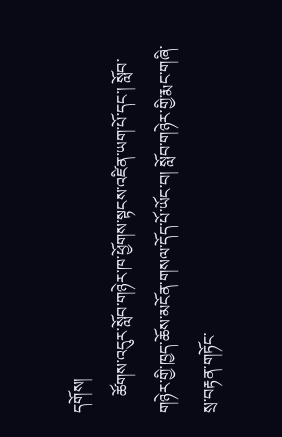དགོས།
    ཚོགས་འདུར་སློབ་གཉེར་ཁ་ཕྱོགས་སྟངས་འཛིན་ཡག་པོ་དང་། སློབ་གཉེར་གྱི་ཁྱད་ཆོས་མངོན་གསལ་དོད་པོ་ཡོང་བ། སློབ་གཉེར་གྱི་རྨང་གཞི་སྲ་བརྟན་གཏོང་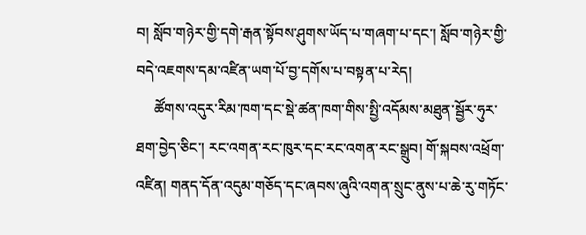བ། སློབ་གཉེར་གྱི་དགེ་རྒན་སྟོབས་ཤུགས་ཡོད་པ་གཞག་པ་དང་། སློབ་གཉེར་གྱི་བདེ་འཇགས་དམ་འཛིན་ཡག་པོ་བྱ་དགོས་པ་བསྟན་པ་རེད།
     ཚོགས་འདུར་རིམ་ཁག་དང་སྡེ་ཚན་ཁག་གིས་སྤྱི་འདོམས་མཐུན་སྦྱོར་ཧུར་ཐག་བྱེད་ཅིང་། རང་འགན་རང་ཁུར་དང་རང་འགན་རང་སྒྲུབ། གོ་སྐབས་འཕྲོག་འཛིན། གནད་དོན་འདུམ་གཅོད་དང་ཞབས་ཞུའི་འགན་སྲུང་ནུས་པ་ཆེ་རུ་གཏོང་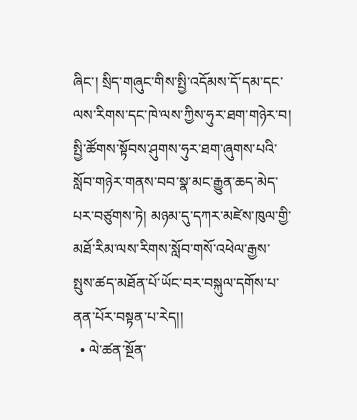ཞིང་། སྲིད་གཞུང་གིས་སྤྱི་འདོམས་དོ་དམ་དང་ལས་རིགས་དང་ཁེ་ལས་ཀྱིས་ཧུར་ཐག་གཉེར་བ། སྤྱི་ཚོགས་སྟོབས་ཤུགས་ཧུར་ཐག་ཞུགས་པའི་སློབ་གཉེར་གནས་བབ་སྣ་མང་རྒྱུན་ཆད་མེད་པར་བཙུགས་ཏེ། མཉམ་དུ་དཀར་མཛེས་ཁུལ་གྱི་མཐོ་རིམ་ལས་རིགས་སློབ་གསོ་འཕེལ་རྒྱས་སྤུས་ཚད་མཐོན་པོ་ཡོང་བར་བསྐུལ་དགོས་པ་ནན་པོར་བསྟན་པ་རེད།།
  • ལེ་ཚན་སྔོན་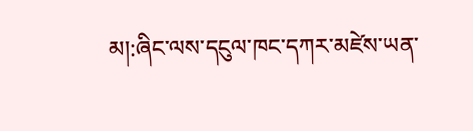མ།:ཞིང་ལས་དངུལ་ཁང་དཀར་མཛེས་ཡན་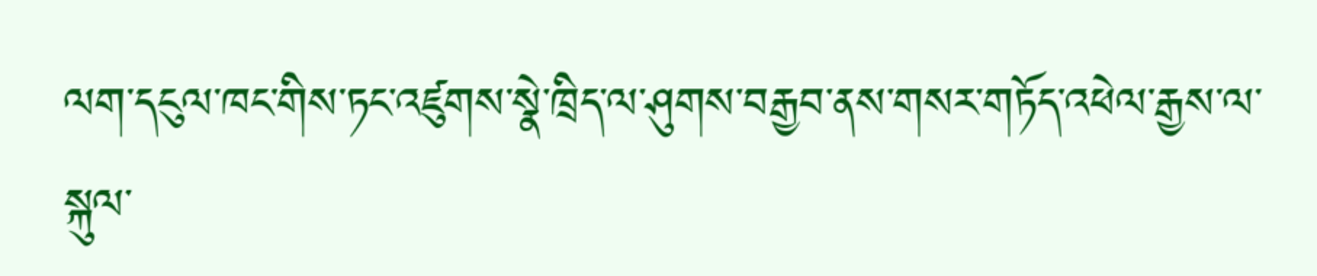ལག་དངུལ་ཁང་གིས་ཏང་འཛུགས་སྣེ་ཁྲིད་ལ་ཤུགས་བརྒྱབ་ནས་གསར་གཏོད་འཕེལ་རྒྱས་ལ་སྐུལ་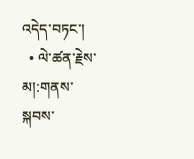འདེད་བཏང་།
  • ལེ་ཚན་རྗེས་མ།:གནས་སྐབས་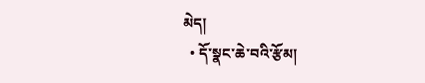མེད།
  • དོ་སྣང་ཆེ་བའི་རྩོམ།